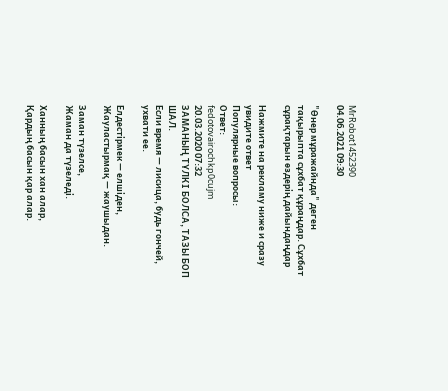MrRobot1452390
04.06.2021 09:30

"Өнер мұражайнда" деген тақырыпта сұхбат құраңдар. Сұхбат сұрақтарын өздерің дайындаңдар

Нажмите на рекламу ниже и сразу увидите ответ
Популярные вопросы:
Ответ:
fedotovairochkp0cujm
20.03.2020 07:32
ЗАМАНЫҢ ТҮЛКІ БОЛСА, ТАЗЫ БОП ШАЛ.
Если время — лисица, будь гончей,  ухвати ее.

Елдестірмек — елшіден,
Жауластырмақ — жаушыдан.

Заман түзелсе,
Жаман да түзеледі.

Ханның басын хан алар,
Қардың басын қар алар.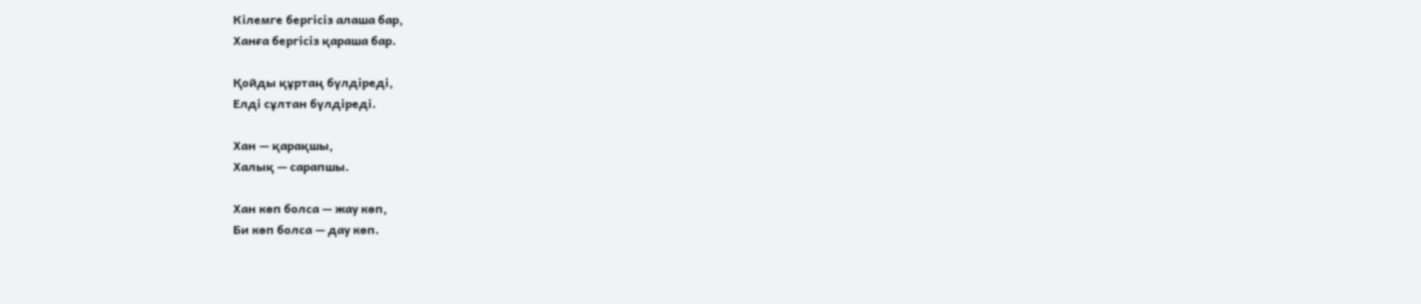Кілемге бергісіз алаша бар,
Ханға бергісіз қараша бар.

Қойды құртаң бүлдіреді,
Елді сұлтан бүлдіреді.

Хан — қарақшы,
Халық — сарапшы.

Хан көп болса — жау көп,
Би көп болса — дау көп.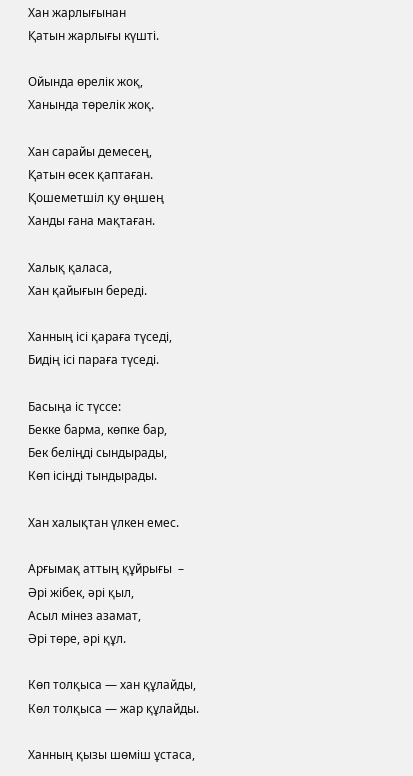Хан жарлығынан
Қатын жарлығы күшті.

Ойында өрелік жоқ,
Ханында төрелік жоқ.

Хан сарайы демесең,
Қатын өсек қаптаған.
Қошеметшіл қу өңшең
Ханды ғана мақтаған.

Халық қаласа,
Хан қайығын береді.

Ханның ісі қараға түседі,
Бидің ісі параға түседі.

Басыңа іс түссе:
Бекке барма, көпке бар,
Бек беліңді сындырады,
Көп ісіңді тындырады.

Хан халықтан үлкен емес.

Арғымақ аттың құйрығы  –
Әрі жібек, әрі қыл,
Асыл мінез азамат,
Әрі төре, әрі құл.

Көп толқыса — хан құлайды,
Көл толқыса — жар құлайды.

Ханның қызы шөміш ұстаса,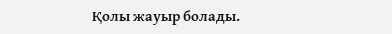Қолы жауыр болады.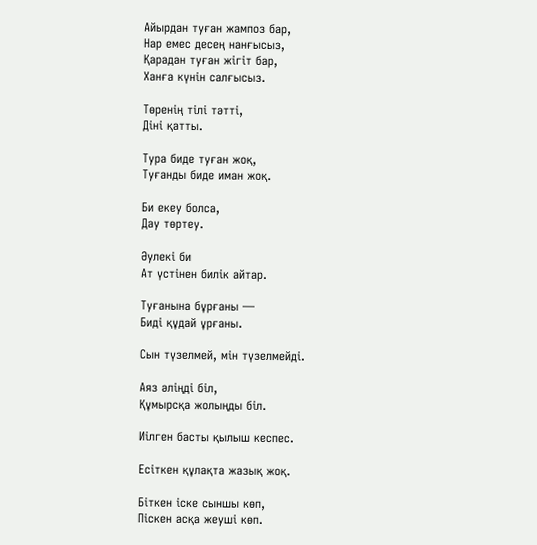Айырдан туған жампоз бар,
Нар емес десең нанғысыз,
Қарадан туған жігіт бар,
Ханға күнін салғысыз.

Төренің тілі тәтті,
Діні қатты.

Тура биде туған жоқ,
Туғанды биде иман жоқ.

Би екеу болса,
Дау төртеу.

Әулекі би
Ат үстінен билік айтар.

Туғанына бұрғаны —
Биді құдай ұрғаны.

Сын түзелмей, мін түзелмейді.

Аяз әліңді біл,
Құмырсқа жолыңды біл.

Иілген басты қылыш кеспес.

Есіткен құлақта жазық жоқ.

Біткен іске сыншы көп,
Піскен асқа жеуші көп.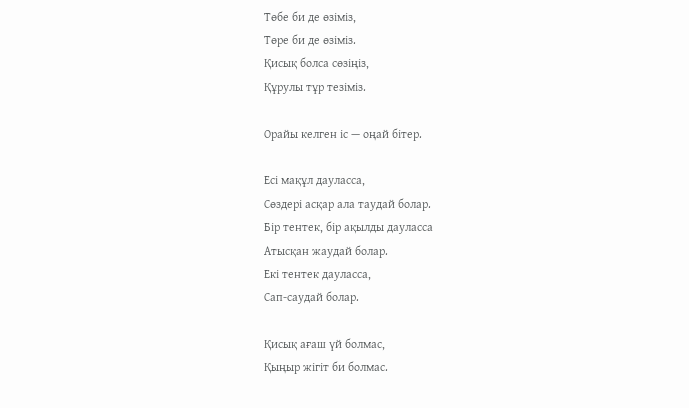Төбе би де өзіміз,
Төре би де өзіміз.
Қисық болса сөзіңіз,
Құрулы тұр тезіміз.

Орайы келген іс — оңай бітер.

Есі мақұл дауласса,
Сөздері асқар ала таудай болар.
Бір тентек, бір ақылды дауласса
Атысқан жаудай болар.
Екі тентек дауласса,
Сап-саудай болар.

Қисық ағаш үй болмас,
Қыңыр жігіт би болмас.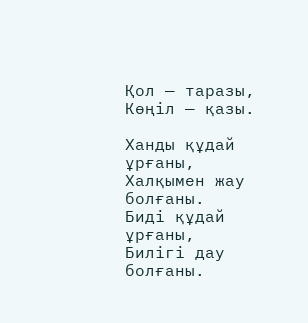Қол — таразы,
Көңіл — қазы.

Ханды құдай ұрғаны,
Халқымен жау болғаны.
Биді құдай ұрғаны,
Билігі дау болғаны.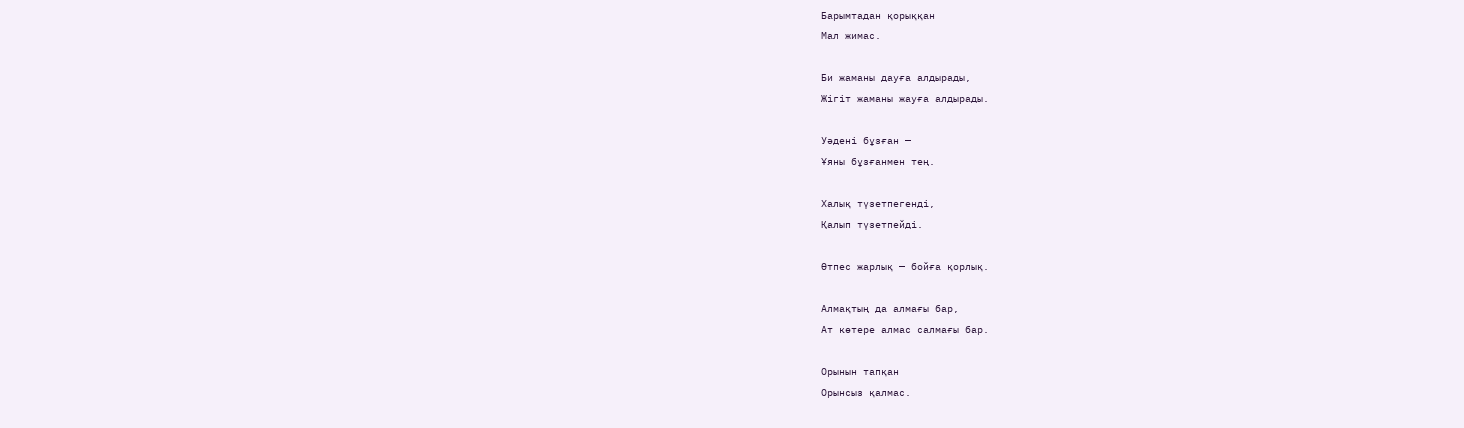Барымтадан қорыққан
Мал жимас.

Би жаманы дауға алдырады,
Жігіт жаманы жауға алдырады.

Уәдені бұзған —
Ұяны бұзғанмен тең.

Халық түзетпегенді,
Қалып түзетпейді.

Өтпес жарлық — бойға қорлық.

Алмақтың да алмағы бар,
Ат көтере алмас салмағы бар.

Орынын тапқан
Орынсыз қалмас.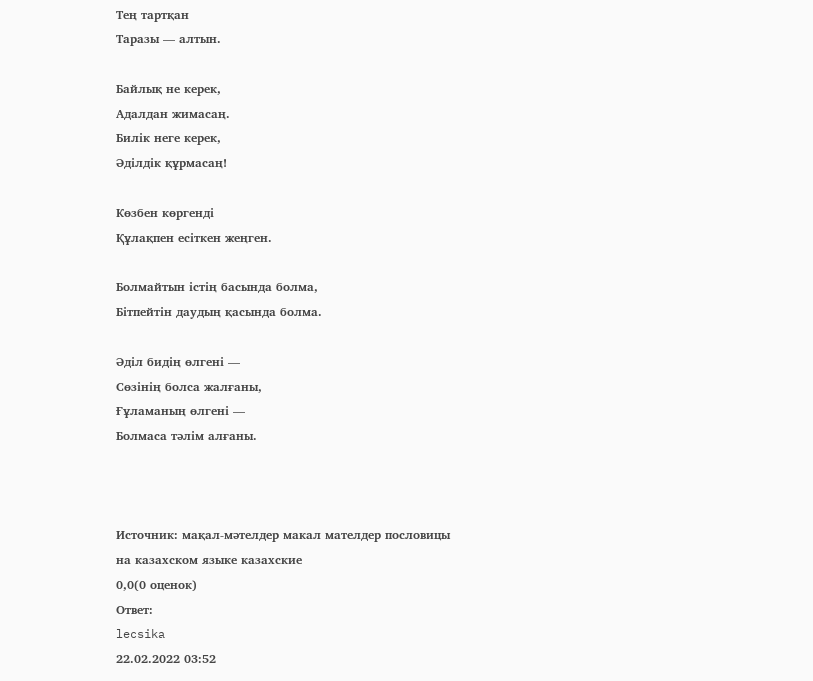Тең тартқан
Таразы — алтын.

Байлық не керек,
Адалдан жимасаң.
Билік неге керек,
Әділдік құрмасаң!

Көзбен көргенді
Құлақпен есіткен жеңген.

Болмайтын істің басында болма,
Бітпейтін даудың қасында болма.

Әділ бидің өлгені —
Сөзінің болса жалғаны,
Ғұламаның өлгені —
Болмаса тәлім алғаны.



Источник: мақал-мәтелдер макал мателдер пословицы на казахском языке казахские
0,0(0 оценок)
Ответ:
lecsika
22.02.2022 03:52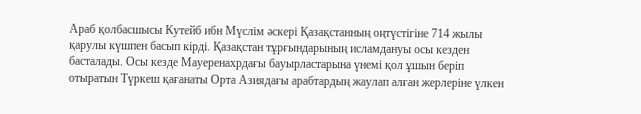Араб қолбасшысы Кутейб ибн Мүслім әскері Қазақстанның оңтүстігіне 714 жылы қарулы күшпен басып кірді. Қазақстан тұрғындарының исламдануы осы кезден басталады. Осы кезде Мауеренахрдағы бауырластарына үнемі қол ұшын беріп отыратын Түркеш қағанаты Орта Азиядағы арабтардың жаулап алған жерлеріне үлкен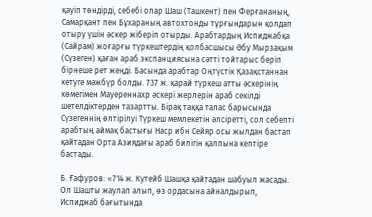қауіп төндірді, себебі олар Шаш (Ташкент) пен Ферғананың, Самарқант пен Бұхараның автохтонды тұрғындарын қолдап отыру үшін әскер жіберіп отырды. Арабтардың Испиджабқа (Сайрам) жоғарғы түркештердің қолбасшысы Әбу Мырзақым (Сүзеген) қаған араб экспанциясына сәтті тойтарыс беріп бірнеше рет жеңді. Басында арабтар Оңтүстік Қазақстаннан кетуге мәжбүр болды. 737 ж. қарай түркеш атты әскерінің көмегімен Мауереннахр әскері жерлерін араб секілді шетелдіктерден тазартты. Бірақ таққа талас барысында Сүзегеннің өлтірілуі Түркеш мемлекетін әлсіретті, сол себепті арабтың аймақ бастығы Наср ибн Сейяр осы жылдан бастап қайтадан Орта Азиядағы араб билігін қалпына келтіре бастады.

Б. Ғафуров: «714 ж. Кутейб Шашқа қайтадан шабуыл жасады. Ол Шашты жаулап алып, өз ордасына айналдырып, Испиджаб бағытында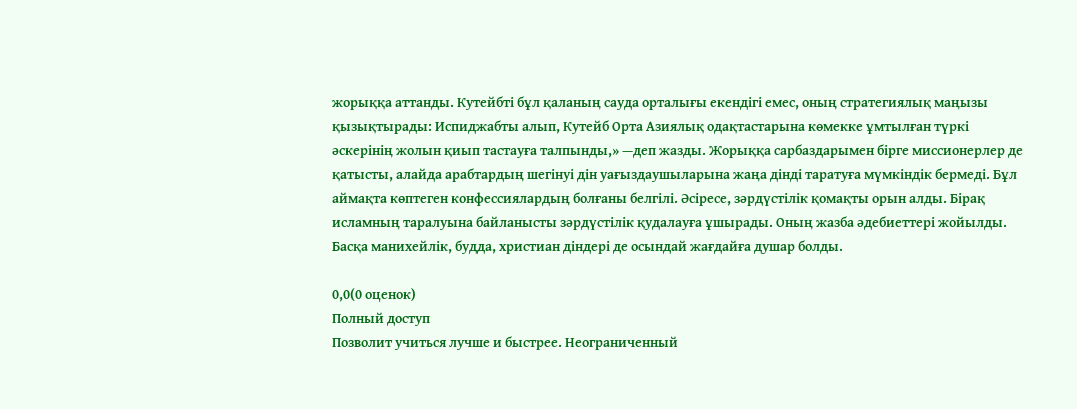жорыққа аттанды. Кутейбті бұл қаланың сауда орталығы екендігі емес, оның стратегиялық маңызы қызықтырады: Испиджабты алып, Кутейб Орта Азиялық одақтастарына көмекке ұмтылған түркі әскерінің жолын қиып тастауға талпынды,» —деп жазды. Жорыққа сарбаздарымен бірге миссионерлер де қатысты, алайда арабтардың шегінуі дін уағыздаушыларына жаңа дінді таратуға мүмкіндік бермеді. Бұл аймақта көптеген конфессиялардың болғаны белгілі. Әсіресе, зәрдүстілік қомақты орын алды. Бірақ исламның таралуына байланысты зәрдүстілік қудалауға ұшырады. Оның жазба әдебиеттері жойылды. Басқа манихейлік, будда, христиан діндері де осындай жағдайға душар болды.

0,0(0 оценок)
Полный доступ
Позволит учиться лучше и быстрее. Неограниченный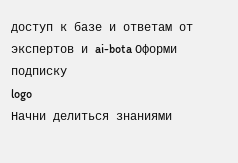доступ к базе и ответам от экспертов и ai-bota Оформи подписку
logo
Начни делиться знаниями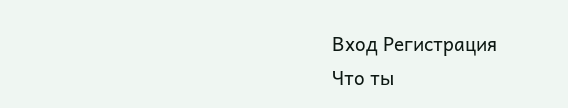Вход Регистрация
Что ты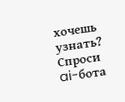хочешь узнать?
Спроси ai-бота